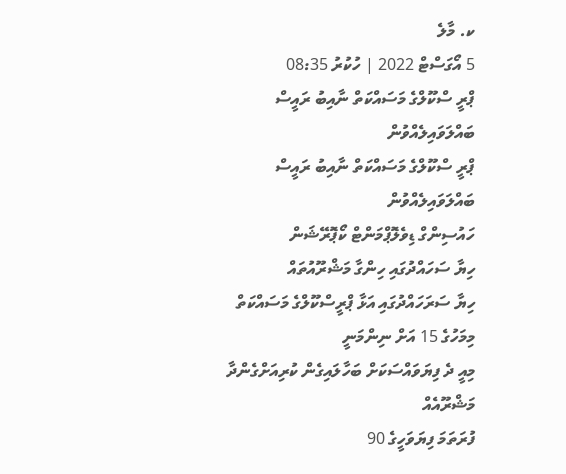ކ. މާލެ
5 އޯގަސްޓް 2022 | ހުކުރު 08:35
ޕްރީ ސްކޫލްގެ މަސައްކަތް ނާއިބު ރައީސް ބައްލަވައިލެއްވުން
ޕްރީ ސްކޫލްގެ މަސައްކަތް ނާއިބު ރައީސް ބައްލަވައިލެއްވުން
ހައުސިންގް ޑިވެލޮޕްމަންޓް ކޯޕޮރޭޝަން
ހިޔާ ސަހައްދުގައި ހިންގާ މަޝްރޫއުތައް
ހިޔާ ސަރަހައްދުގައި އަޅާ ޕްރީސްކޫލްގެ މަސައްކަތް މިމަހުގެ 15 އަށް ނިންމަނީ
މިއީ ދެ ފިޔަވައްސަކަށް ބަހާލައިގެން ކުރިއަށްގެންދާ މަޝްރޫއެއް
ފުރަތަމަ ފިޔަވަހީގެ 90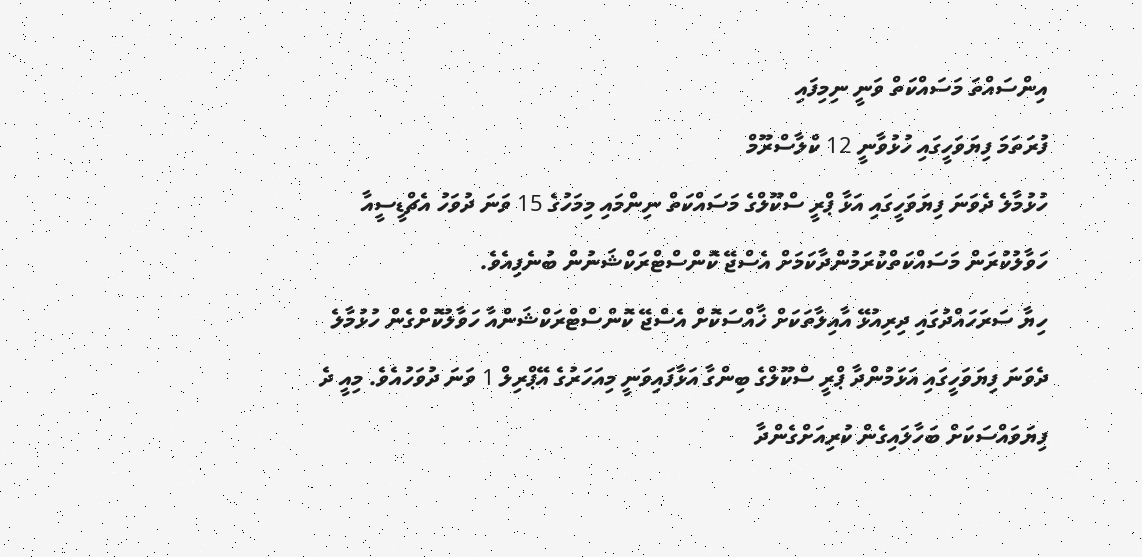އިންސައްތަ މަސައްކަތް ވަނީ ނިމިފައި
ފުރަތަމަ ފިޔަވަހީގައި ހުޅުވާނީ 12 ކްލާސްރޫމް
ހުޅުމާލެ ދެވަނަ ފިޔަވަހީގައި އަޅާ ޕްރީ ސްކޫލްގެ މަސައްކަތް ނިންމައި މިމަހުގެ 15 ވަނަ ދުވަހު އެޗްޑީސީއާ ހަވާލުކުރަން މަސައްކަތްކުރަމުންދާކަމަށް އެސްޖޭ ކޮންސްޓްރަކްޝަނުން ބުނެފިއެވެ.
ހިޔާ ސަރަހައްދުގައި ދިރިއުޅޭ އާއިލާތަކަށް ޚާއްސަކޮށް އެސްޖޭ ކޮންސްޓްރަކްޝަންއާ ހަވާލުކޮށްގެން ހުޅުމާލެ ދެވަނަ ފިޔަވަހީގައި އަޅަމުންދާ ޕްރީ ސްކޫލްގެ ބިންގާ އަޅާފައިވަނީ މިއަހަރުގެ އޭޕްރިލް 1 ވަނަ ދުވަހުއެވެ. މިއީ ދެ ފިޔަވައްސަކަށް ބަހާލައިގެން ކުރިއަށްގެންދާ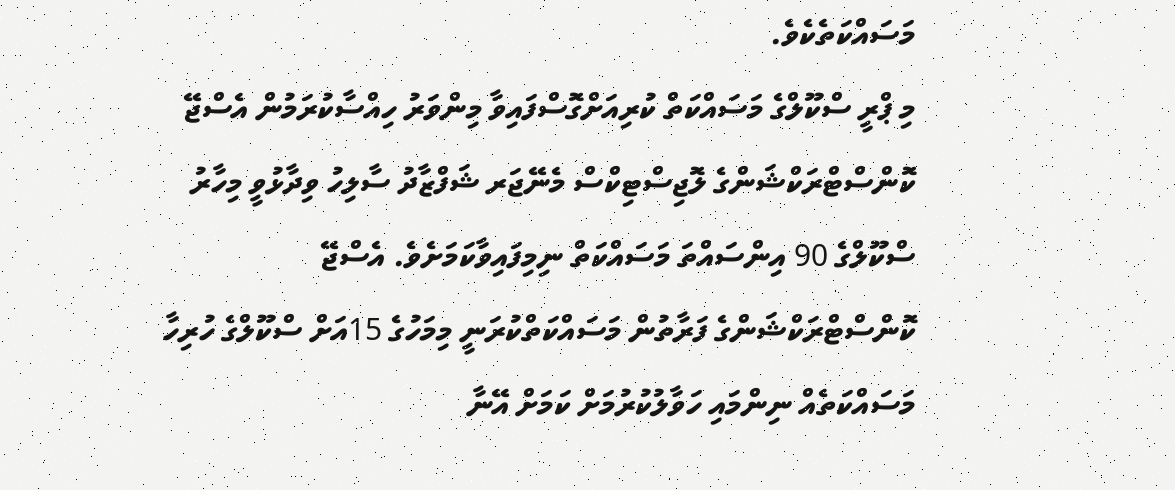މަސައްކަތެކެވެ.
މި ޕްރީ ސްކޫލްގެ މަސައްކަތް ކުރިއަށްގޮސްފައިވާ މިންވަރު ހިއްސާކުރަމުން އެސްޖޭ ކޮންސްޓްރަކްޝަންގެ ލޮޖިސްޓިކްސް މެނޭޖަރ ޝަފްޒާދު ސާލިހު ވިދާޅުވީ މިހާރު ސްކޫލްގެ 90 އިންސައްތަ މަސައްކަތް ނިމިފައިވާކަމަށެވެ. އެސްޖޭ ކޮންސްޓްރަކްޝަންގެ ފަރާތުން މަސައްކަތްކުރަނީ މިމަހުގެ 15އަށް ސްކޫލްގެ ހުރިހާ މަސައްކަތެއް ނިންމައި ހަވާލުކުރުމަށް ކަމަށް އޭނާ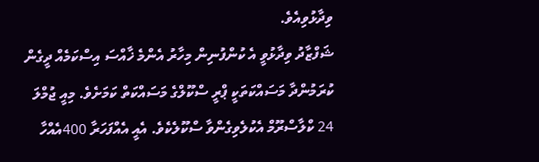ވިދާޅުވިއެވެ.
ޝަފްޒާދު ވިދާޅުވީ އެ ކުންފުނިން މިހާރު އެންމެ ޚާއްސަ އިސްކަމެއް ދީގެން ކުރަމުންދާ މަސައްކަތަކީ ޕްރީ ސްކޫލްގެ މަސައްކަތް ކަމަށެވެ. މިއީ ޖުމްލަ 24 ކްލާސްރޫމް އެކުލެވިގެންވާ ސްކޫލެކެވެ. އެއީ އެއްފަހަރާ 400އެއްހާ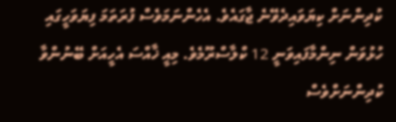ކުދިންނަށް ކިޔަވައިދެވޭނެ ޖާގައެވެ. އެހެންނަމަވެސް ފުރަތަމަ ފިޔަވަހީގައި ހުޅުވަން ނިންމާފައިވަނީ 12 ކްލާސްރޫމެވެ. މިއީ ޚާއްސަ އެހީއަށް ބޭނުންވާ ކުދިންނަށްވެސް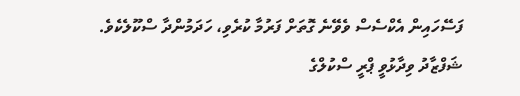ފަސޭހައިން އެކްސެސް ވެވޭނެ ގޮތަށް ފަރުމާ ކުރެވި، ހަދަމުންދާ ސްކޫލެކެވެ.
ޝަފްޒާދު ވިދާޅުވީ ޕްރީ ސްކުލްގެ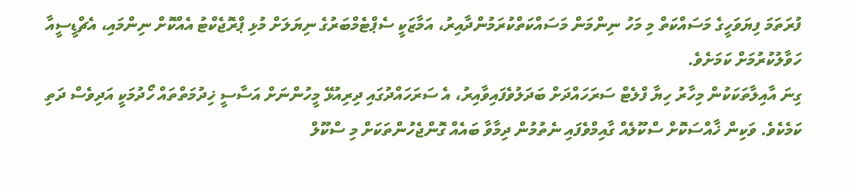ފުރަތަމަ ފިޔަވަހީގެ މަސައްކަތް މި މަހު ނިންމަން މަސައްކަތްކުރަމުންދާއިރު، އަމާޒަކީ ސެޕްޓެމްބަރުގެ ނިޔަލަށް މުޅި ޕްރޮޖެކްޓު އެއްކޮށް ނިންމައި، އެޗްޑީސީއާ ހަވާލުކުރުމަށް ކަމަށެވެ.
ގިނަ އާއިލާތަކަކުން މިހާރު ހިޔާ ފްލެޓް ސަރަހައްދަށް ބަދަލުވެފައިވާއިރު، އެ ސަރަހައްދުގައި ދިރިއުޅޭ މީހުންނަށް އަސާސީ ޚިދުމަތްތައް ހޯދުމަކީ އަދިވެސް ދަތި ކަމެކެވެ. ވަކިން ޚާއްސަކޮށް ސްކޫލެއް ގާއިމްވެފައި ނެތުމުން ދިމާވާ ބައެއް ގޮންޖެހުންތަކަށް މި ސްކޫލް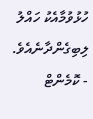ހުޅުވުމާއެކު ހައްލު ލިބިގެންދާނެއެވެ.
- ކޮމެންޓް